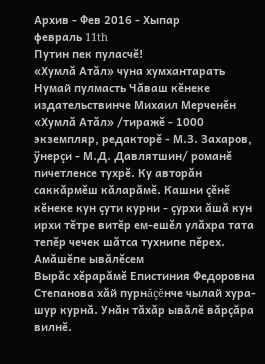Архив - Фев 2016 - Хыпар
февраль 11th
Путин пек пуласчĕ!
«Хумлă Атăл» чуна хумхантарать
Нумай пулмасть Чăваш кĕнеке издательствинче Михаил Мерченĕн «Хумлă Атăл» /тиражĕ - 1000 экземпляр, редакторĕ - М.З. Захаров, ÿнерçи - М.Д. Давлятшин/ романĕ пичетленсе тухрĕ. Ку авторăн саккăрмĕш кăларăмĕ. Кашни çĕнĕ кĕнеке кун çути курни - çурхи ăшă кун ирхи тĕтре витĕр ем-ешĕл улăхра тата тепĕр чечек шăтса тухнипе пĕрех.
Амăшĕпе ывăлĕсем
Вырăс хĕрарăмĕ Епистиния Федоровна Степанова хăй пурнăçĕнче чылай хура-шур курнă. Унăн тăхăр ывăлĕ вăрçăра вилнĕ.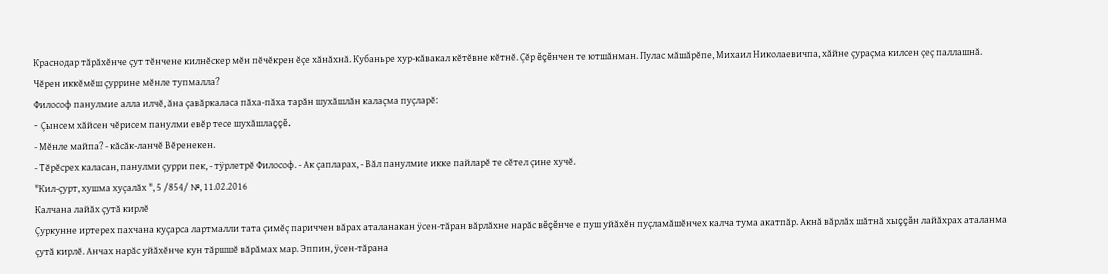Краснодар тăрăхĕнче çут тĕнчене килнĕскер мĕн пĕчĕкрен ĕçе хăнăхнă. Кубаньре хур-кăвакал кĕтĕвне кĕтнĕ. Çĕр ĕçĕнчен те ютшăнман. Пулас мăшăрĕпе, Михаил Николаевичпа, хăйне çураçма килсен çеç паллашнă.
Чĕрен иккĕмĕш çуррине мĕнле тупмалла?
Философ панулмие алла илчĕ, ăна çавăркаласа пăха-пăха тарăн шухăшлăн калаçма пуçларĕ:
- Çынсем хăйсен чĕрисем панулми евĕр тесе шухăшлаççĕ.
- Мĕнле майпа? - кăсăк-ланчĕ Вĕренекен.
- Тĕрĕсрех каласан, панулми çурри пек, - тÿрлетрĕ Философ. - Ак çапларах, - Вăл панулмие икке пайларĕ те сĕтел çине хучĕ.
"Кил-çурт, хушма хуçалăх ", 5 /854/ №, 11.02.2016
Калчана лайăх çутă кирлĕ
Çуркунне иртерех пахчана куçарса лартмалли тата çимĕç париччен вăрах аталанакан ÿсен-тăран вăрлăхне нарăс вĕçĕнче е пуш уйăхĕн пуçламăшĕнчех калча тума акатпăр. Акнă вăрлăх шăтнă хыççăн лайăхрах аталанма çутă кирлĕ. Анчах нарăс уйăхĕнче кун тăршшĕ вăрăмах мар. Эппин, ÿсен-тăрана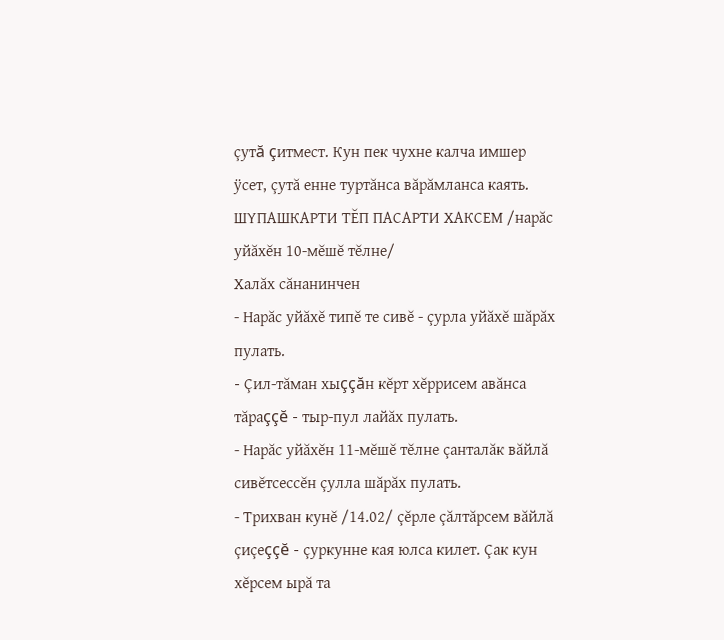çутă çитмест. Кун пек чухне калча имшер ÿсет, çутă енне туртăнса вăрăмланса каять.
ШYПАШКАPТИ ТĔП ПАСАРТИ ХАКСЕМ /нарăс уйăхĕн 10-мĕшĕ тĕлне/
Халăх сăнанинчен
- Нарăс уйăхĕ типĕ те сивĕ - çурла уйăхĕ шăрăх пулать.
- Çил-тăман хыççăн кĕрт хĕррисем авăнса тăраççĕ - тыр-пул лайăх пулать.
- Нарăс уйăхĕн 11-мĕшĕ тĕлне çанталăк вăйлă сивĕтсессĕн çулла шăрăх пулать.
- Трихван кунĕ /14.02/ çĕрле çăлтăрсем вăйлă çиçеççĕ - çуркунне кая юлса килет. Çак кун хĕрсем ырă та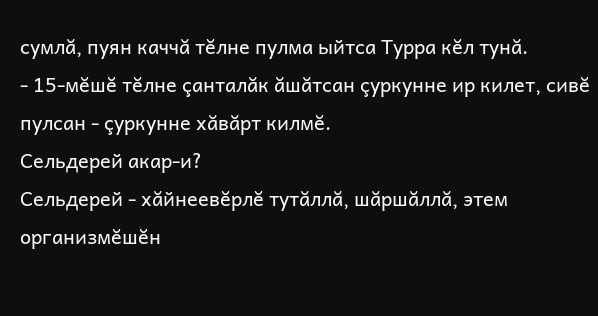сумлă, пуян каччă тĕлне пулма ыйтса Турра кĕл тунă.
- 15-мĕшĕ тĕлне çанталăк ăшăтсан çуркунне ир килет, сивĕ пулсан - çуркунне хăвăрт килмĕ.
Сельдерей акар-и?
Сельдерей - хăйнеевĕрлĕ тутăллă, шăршăллă, этем организмĕшĕн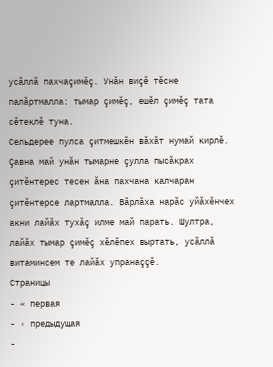усăллă пахчаçимĕç. Унăн виçĕ тĕсне палăртмалла: тымар çимĕç, ешĕл çимĕç тата сĕтеклĕ туна.
Сельдерее пулса çитмешкĕн вăхăт нумай кирлĕ. Çавна май унăн тымарне çулла пысăкрах çитĕнтерес тесен ăна пахчана калчаран çитĕнтерсе лартмалла. Вăрлăха нарăс уйăхĕнчех акни лайăх тухăç илме май парать. Шултра, лайăх тымар çимĕç хĕлĕпех выртать, усăллă витаминсем те лайăх упранаççĕ.
Страницы
- « первая
- ‹ предыдущая
-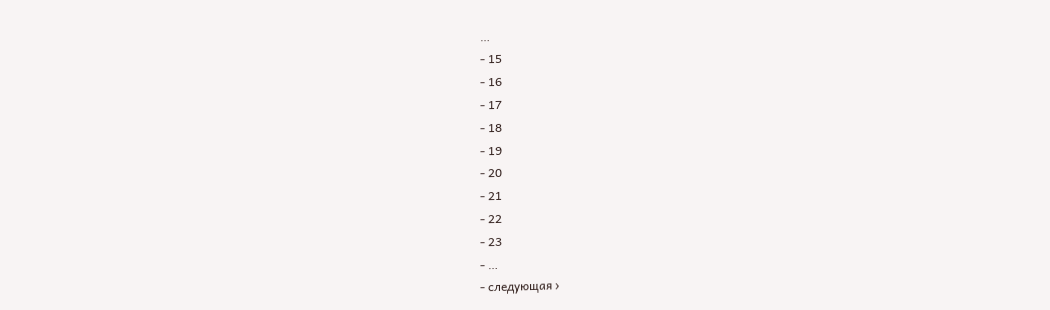…
- 15
- 16
- 17
- 18
- 19
- 20
- 21
- 22
- 23
- …
- следующая ›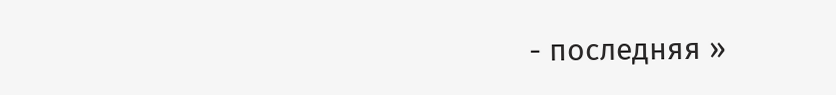- последняя »